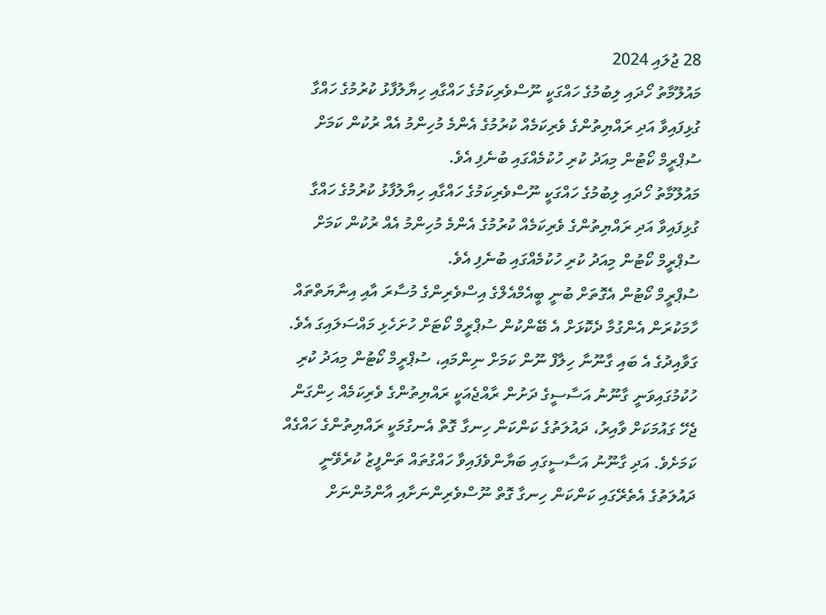28 ޖުލައި 2024
މައުލޫމާތު ހޯދައި ލިބުމުގެ ހައްގަކީ ނޫސްވެރިކަމުގެ ހައްގާއި ހިޔާލުފާޅު ކުރުމުގެ ހައްގާ ގުޅިފައިވާ އަދި ރައްޔިތުންގެ ވެރިކަމެއް ކުރުމުގެ އެންމެ މުހިންމު އެއް ރުކުން ކަމަށް ސުޕްރީމް ކޯޓުން މިއަދު ކުރި ހުކުމެއްގައި ބުނެފި އެވެ.
މައުލޫމާތު ހޯދައި ލިބުމުގެ ހައްގަކީ ނޫސްވެރިކަމުގެ ހައްގާއި ހިޔާލުފާޅު ކުރުމުގެ ހައްގާ ގުޅިފައިވާ އަދި ރައްޔިތުންގެ ވެރިކަމެއް ކުރުމުގެ އެންމެ މުހިންމު އެއް ރުކުން ކަމަށް ސުޕްރީމް ކޯޓުން މިއަދު ކުރި ހުކުމެއްގައި ބުނެފި އެވެ.
ސުޕްރީމް ކޯޓުން އެގޮތަށް ބުނީ ބީއެމްއެލްގެ އިސްވެރިންގެ މުސާރަ އާއި އިނާޔަތްތައް ހާމަކުރަން އެންގުމާ ދެކޮޅަށް އެ ބޭންކުން ސުޕްރީމް ކޯޓަށް ހުށަހެޅި މައްސަލައިގަ އެވެ.
ގަވާއިދުގެ އެ ބައި ގާނޫނާ ހިލާފް ނޫން ކަމަށް ނިންމައި، ސުޕްރީމް ކޯޓުން މިއަދު ކުރި ހުކުމުގައިވަނީ ގާނޫނު އަސާސީގެ ދަށުން ރާއްޖެއަކީ ރައްޔިތުންގެ ވެރިކަމެއް ހިންގަން ޖެހޭ ގައުމަކަށް ވާއިރު، ދައުލަތުގެ ކަންކަން ހިނގާ ގޮތް އެނގުމަކީ ރައްޔިތުންގެ ހައްގެއް ކަމަށެވެ. އަދި ގާނޫނު އަސާސީގައި ބަޔާންވެފައިވާ ހައްގުތައް ތަންފީޒު ކުރެވޭނީ ދައުލަތުގެ އެތެރޭގައި ކަންކަން ހިނގާ ގޮތް ނޫސްވެރިންނަށާއި އާންމުންނަށް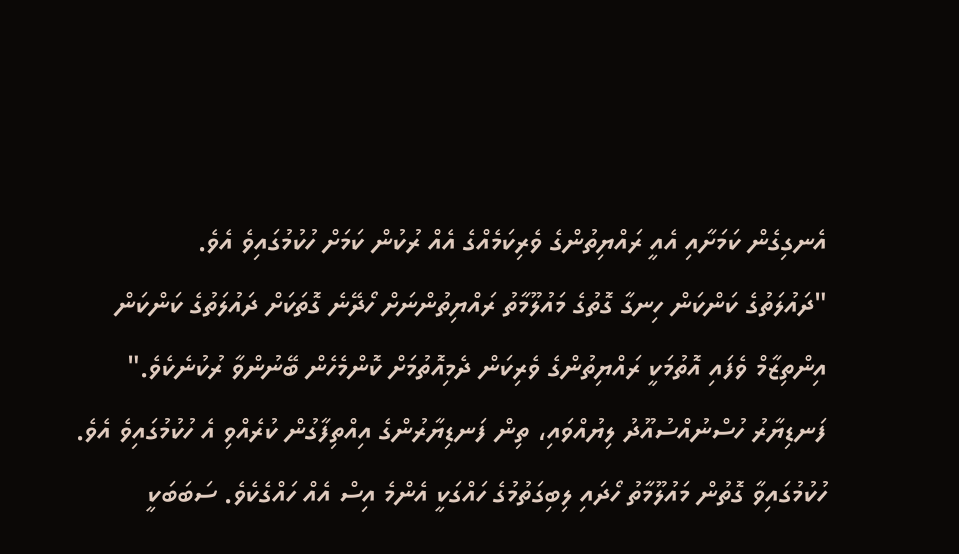އެނގިގެން ކަމަށާއި އެއީ ރައްޔިތުންގެ ވެރިކަމެއްގެ އެއް ރުކުން ކަމަށް ހުކުމުގައިވެ އެވެ.
"ދައުލަތުގެ ކަންކަން ހިނގާ ގޮތުގެ މައުލޫމާތު ރައްޔިތުންނަށް ހޯދޭނެ ގޮތަކަށް ދައުލަތުގެ ކަންކަން އިންތިޒާމް ވެފައި އޮތުމަކީ ރައްޔިތުންގެ ވެރިކަން ދެމިއޮތުމަށް ކޮންމެހެން ބޭނުންވާ ރުކުނެކެވެ." ފަނޑިޔާރު ހުސްނުއްސުއޫދު ލިޔުއްވައި، ތިން ފަނޑިޔާރުންގެ އިއްތިފާގުން ކުރެއްވި އެ ހުކުމުގައިވެ އެވެ.
ހުކުމުގައިވާ ގޮތުން މައުލޫމާތު ހޯދައި ލިބިގަތުމުގެ ހައްގަކީ އެންމެ އިސް އެއް ހައްގެކެވެ. ސަބަބަކީ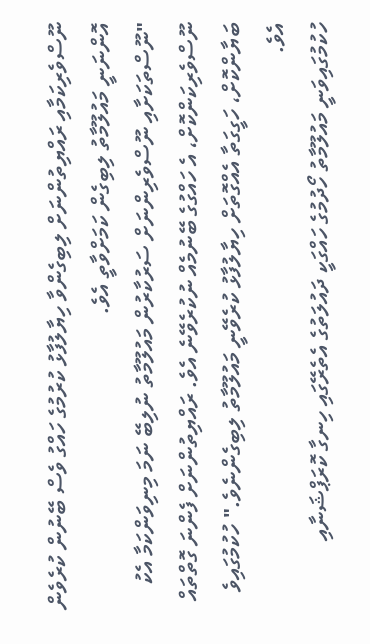ނޫސްވެރިކަމާއި ރައްޔިތުންނަށް ލިބިގެންވާ ހިޔާލުފާޅު ކުރުމުގެ ހައްގު ވެސް ބޭނުން ކުރެވެން އޮންނަނީ މައުލޫމާތު ލިބިގެން ކަމަށްވާތީ އެވެ.
"ނޫސްތަކަށާއި ނޫސްވެރިންނަށް ސަރުކާރުން މައުލޫމާތު ނުލިބޭ ނަމަ މިނިވަންކަމާ އެކު ނޫސްވެރިކަންކޮށް، އެ ހައްގުގެ ބޭނުމެއް ނުކުރެވޭނެ އެވެ. ރައްޔިތުންނަށް ފެންނަ ގޮތްތައް ބަޔާންކޮށް، ހަގީގަތާ އެއްގޮތަށް ހިޔާލުފާޅު ކުރެވޭނީ މައުލޫމާތު ލިބިގެންނެވެ." ހުކުމުގައިވެ އެވެ.
ހުކުމުގައިވަނީ މައުލޫމާތު ހޯދުމުގެ ހައްގަކީ ދައުލަތުގެ އެތެރޭގައި ހިނގާ ކޮރަޕްޝަނާއި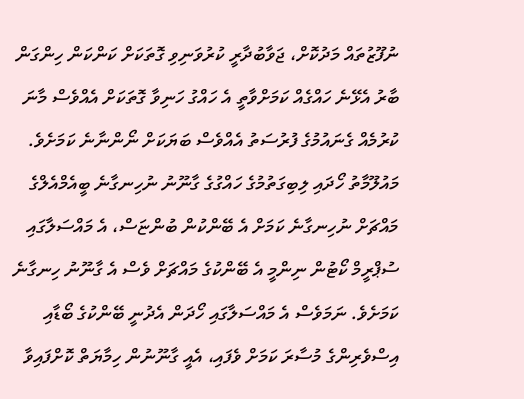ނުފޫޒުތައް މަދުކޮށް، ޖަވާބުދާރީ ކުރުވަނިވި ގޮތަކަށް ކަންކަން ހިންގަން ބާރު އެޅޭނެ ހައްގެއް ކަމަށްވާތީ އެ ހައްގު ހަނިވާ ގޮތަކަށް އެއްވެސް މާނަ ކުރުމެއް ގެނައުމުގެ ފުރުސަތު އެއްވެސް ބަޔަކަށް ނޯންނާނެ ކަމަށެވެ.
މައުލޫމާތު ހޯދައި ލިބިގަތުމުގެ ހައްގުގެ ގާނޫނު ނުހިނގާނެ ބީއެމްއެލްގެ މައްޗަށް ނުހިނގާނެ ކަމަށް އެ ބޭންކުން ބުންޏަސް، އެ މައްސަލާގައި ސުޕްރީމް ކޯޓުން ނިންމީ އެ ބޭންކުގެ މައްޗަށް ވެސް އެ ގާނޫނު ހިނގާނެ ކަމަށެވެ. ނަމަވެސް އެ މައްސަލާގައި ހޯދަން އެދުނީ ބޭންކުގެ ބޯޑާއި އިސްވެރިންގެ މުސާރަ ކަމަށް ވެފައި، އެއީ ގާނޫނުން ހިމާޔަތް ކޮށްފައިވާ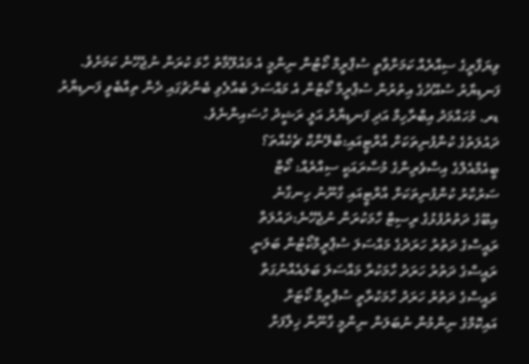ވިޔަފާރީގެ ސިއްރެއް ކަމަށްވާތީ ސުޕްރީމް ކޯޓުން ނިންމީ އެ މައުލޫމާތު ހާމަ ކުރަން ނުޖެހޭނެ ކަމަށެވެ.
ފަނޑިޔާރު ސުއޫދުގެ އިތުރުން ސުޕްރީމް ކޯޓުން އެ މައްސަލަ ބެއްލެވި ބެންޗުގައި ދެން ތިއްބެވީ ފަނޑިޔާރު ޑރ. މުހައްމަދު އިބްރާހިމް އަދި ފަނޑިޔާރު އަލީ ރަޝީދު ހުސައިންނެވެ.
ދައުލަތުގެ ކުންފުނިތަކަށް އާރްޓީއައި:ބްލޭންކް ޗެކެއްތަ؟
ބީއެމްއެލްގެ އިސްވެރިންގެ މުސާރައަކީ ސިއްރެއް: ކޯޓް
ސަރުކާރު ކުންފުނިތަކަށް އާރްޓީއައި ގާނޫނު ހިނގާނެ
އިބޫގެ ދަތުރުފުޅުގެ ރިސިޓް ހާމަކުރަން ނުޖެހޭނެ:ދައުލަތް
ރައީސްގެ ދަތުރު ހަރަދުގެ މައްސަލަ ސުޕްރީމްކޯޓުން ބަލަނީ
ރައީސްގެ ދަތުރު ހަރަދު ހާމަކުރާ މައްސަލަ ބަލައެއްނުގަތް
ރައީސްގެ ދަތުރު ހަރަދު ހާމަކުރާތީ ސުޕްރީމް ކޯޓަށް
އައިކޮމްގެ ނިންމުން ނުބަލަން ނިންމީ ގާނޫނާ ޚިލާފަށް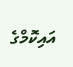އައިކޮމްގެ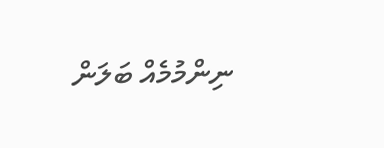ނިންމުމެއް ބަލަން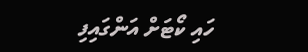ހައި ކޯޓަށް އަންގައިފި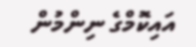އައިކޮމްގެ ނިންމުން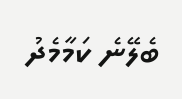ބެލޭނެ ކަމާމެދު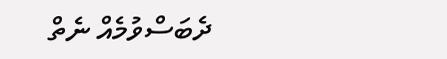ދެބަސްވުމެއް ނެތް